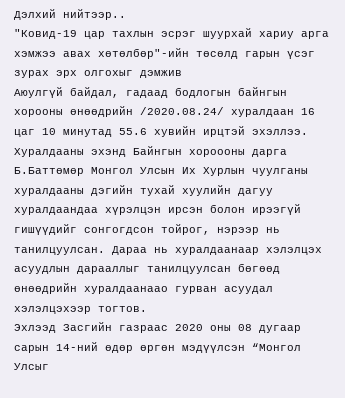Дэлхий нийтээр..
"Ковид-19 цар тахлын эсрэг шуурхай хариу арга хэмжээ авах хөтөлбөр"-ийн төсөлд гарын үсэг зурах эрх олгохыг дэмжив
Аюулгүй байдал, гадаад бодлогын байнгын хорооны өнөөдрийн /2020.08.24/ хуралдаан 16 цаг 10 минутад 55.6 хувийн ирцтэй эхэллээ. Хуралдааны эхэнд Байнгын хороооны дарга Б.Баттөмөр Монгол Улсын Их Хурлын чуулганы хуралдааны дэгийн тухай хуулийн дагуу хуралдаандаа хүрэлцэн ирсэн болон ирээгүй гишүүдийг сонгогдсон тойрог, нэрээр нь танилцуулсан. Дараа нь хуралдаанаар хэлэлцэх асуудлын дарааллыг танилцуулсан бөгөөд өнөөдрийн хуралдаанаао гурван асуудал хэлэлцэхээр тогтов.
Эхлээд Засгийн газраас 2020 оны 08 дугаар сарын 14-ний өдөр өргөн мэдүүлсэн “Монгол Улсыг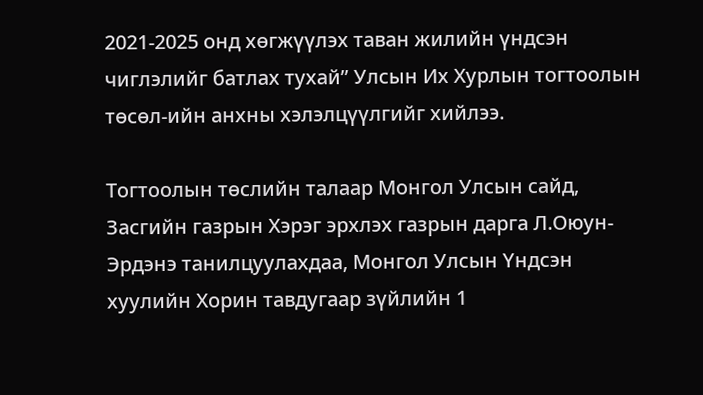2021-2025 онд хөгжүүлэх таван жилийн үндсэн чиглэлийг батлах тухай” Улсын Их Хурлын тогтоолын төсөл-ийн анхны хэлэлцүүлгийг хийлээ.

Тогтоолын төслийн талаар Монгол Улсын сайд, Засгийн газрын Хэрэг эрхлэх газрын дарга Л.Оюун-Эрдэнэ танилцуулахдаа, Монгол Улсын Үндсэн хуулийн Хорин тавдугаар зүйлийн 1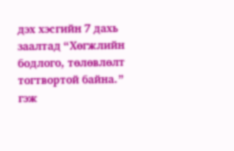дэх хэсгийн 7 дахь заалтад “Хөгжлийн бодлого, төлөвлөлт тогтвортой байна.” гэж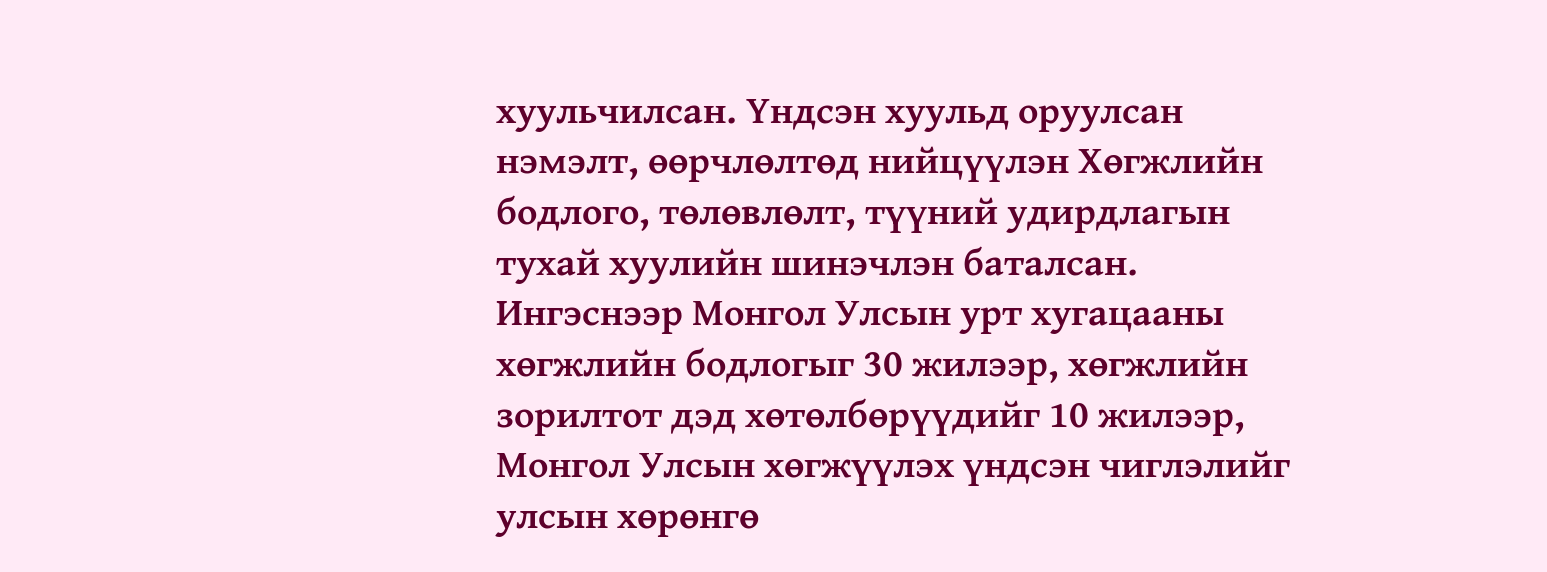хуульчилсан. Үндсэн хуульд оруулсан нэмэлт, өөрчлөлтөд нийцүүлэн Хөгжлийн бодлого, төлөвлөлт, түүний удирдлагын тухай хуулийн шинэчлэн баталсан. Ингэснээр Монгол Улсын урт хугацааны хөгжлийн бодлогыг 30 жилээр, хөгжлийн зорилтот дэд хөтөлбөрүүдийг 10 жилээр, Монгол Улсын хөгжүүлэх үндсэн чиглэлийг улсын хөрөнгө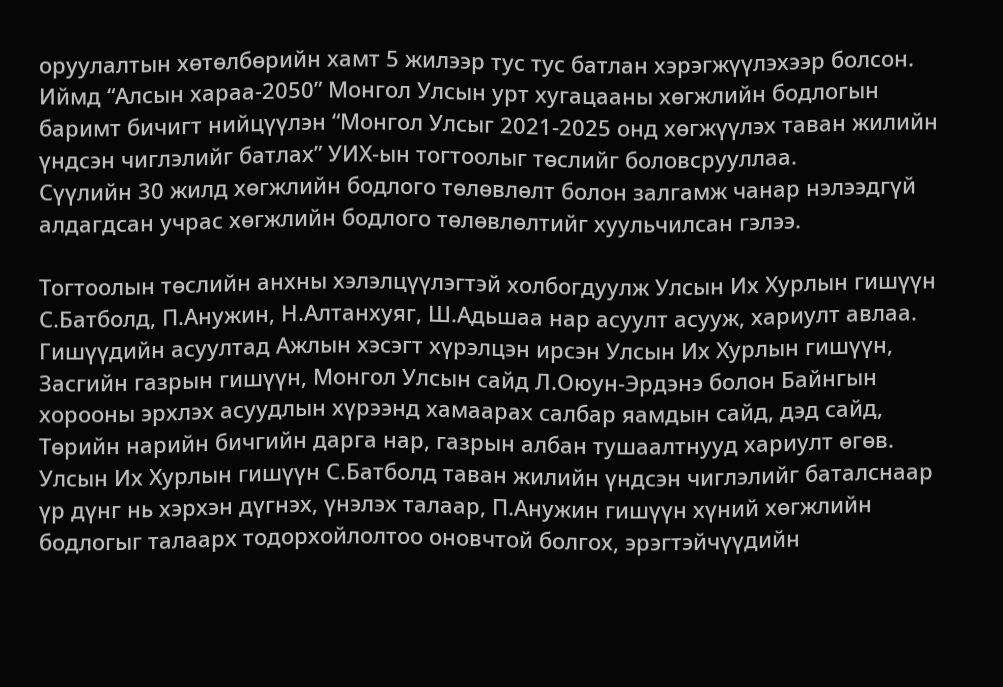оруулалтын хөтөлбөрийн хамт 5 жилээр тус тус батлан хэрэгжүүлэхээр болсон. Иймд “Алсын хараа-2050” Монгол Улсын урт хугацааны хөгжлийн бодлогын баримт бичигт нийцүүлэн “Монгол Улсыг 2021-2025 онд хөгжүүлэх таван жилийн үндсэн чиглэлийг батлах” УИХ-ын тогтоолыг төслийг боловсрууллаа.
Сүүлийн 30 жилд хөгжлийн бодлого төлөвлөлт болон залгамж чанар нэлээдгүй алдагдсан учрас хөгжлийн бодлого төлөвлөлтийг хуульчилсан гэлээ.

Тогтоолын төслийн анхны хэлэлцүүлэгтэй холбогдуулж Улсын Их Хурлын гишүүн С.Батболд, П.Анужин, Н.Алтанхуяг, Ш.Адьшаа нар асуулт асууж, хариулт авлаа. Гишүүдийн асуултад Ажлын хэсэгт хүрэлцэн ирсэн Улсын Их Хурлын гишүүн, Засгийн газрын гишүүн, Монгол Улсын сайд Л.Оюун-Эрдэнэ болон Байнгын хорооны эрхлэх асуудлын хүрээнд хамаарах салбар яамдын сайд, дэд сайд, Төрийн нарийн бичгийн дарга нар, газрын албан тушаалтнууд хариулт өгөв.
Улсын Их Хурлын гишүүн С.Батболд таван жилийн үндсэн чиглэлийг баталснаар үр дүнг нь хэрхэн дүгнэх, үнэлэх талаар, П.Анужин гишүүн хүний хөгжлийн бодлогыг талаарх тодорхойлолтоо оновчтой болгох, эрэгтэйчүүдийн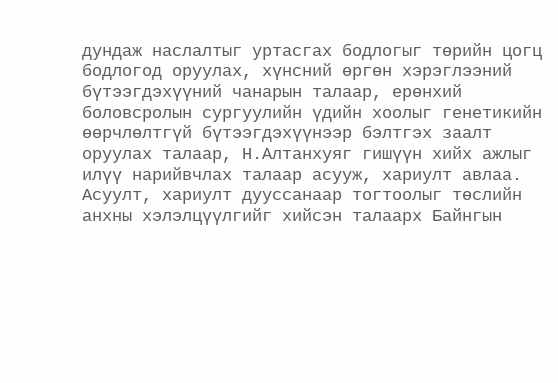дундаж наслалтыг уртасгах бодлогыг төрийн цогц бодлогод оруулах, хүнсний өргөн хэрэглээний бүтээгдэхүүний чанарын талаар, ерөнхий боловсролын сургуулийн үдийн хоолыг генетикийн өөрчлөлтгүй бүтээгдэхүүнээр бэлтгэх заалт оруулах талаар, Н.Алтанхуяг гишүүн хийх ажлыг илүү нарийвчлах талаар асууж, хариулт авлаа.
Асуулт, хариулт дууссанаар тогтоолыг төслийн анхны хэлэлцүүлгийг хийсэн талаарх Байнгын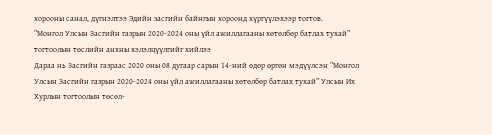хорооны санал, дүгнэлтээ Эдийн засгийн байнгын хороонд хүргүүлэхээр тогтов.
“Монгол Улсын Засгийн газрын 2020-2024 оны үйл ажиллагааны хөтөлбөр батлах тухай” тогтоолын төслийн анхны хэлэлцүүлгийг хийлээ
Дараа нь Засгийн газраас 2020 оны 08 дугаар сарын 14-ний өдөр өргөн мэдүүлсэн “Монгол Улсын Засгийн газрын 2020-2024 оны үйл ажиллагааны хөтөлбөр батлах тухай” Улсын Их Хурлын тогтоолын төсөл-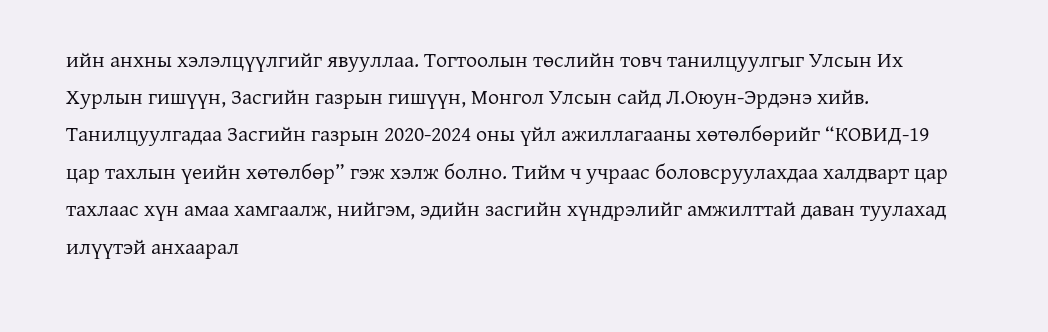ийн анхны хэлэлцүүлгийг явууллаа. Тогтоолын төслийн товч танилцуулгыг Улсын Их Хурлын гишүүн, Засгийн газрын гишүүн, Монгол Улсын сайд Л.Оюун-Эрдэнэ хийв. Танилцуулгадаа Засгийн газрын 2020-2024 оны үйл ажиллагааны хөтөлбөрийг “КОВИД-19 цар тахлын үеийн хөтөлбөр” гэж хэлж болно. Тийм ч учраас боловсруулахдаа халдварт цар тахлаас хүн амаа хамгаалж, нийгэм, эдийн засгийн хүндрэлийг амжилттай даван туулахад илүүтэй анхаарал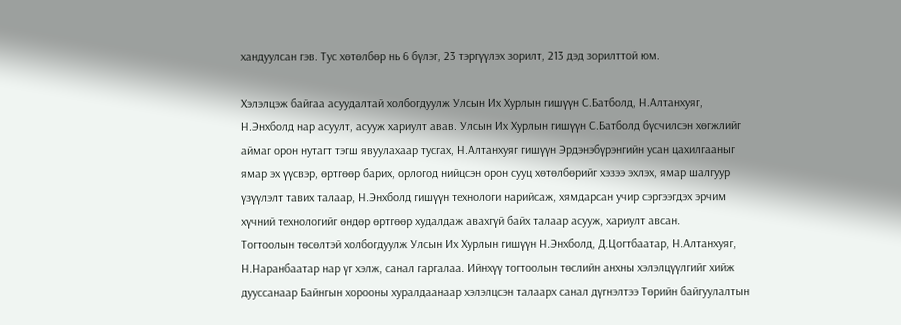хандуулсан гэв. Тус хөтөлбөр нь 6 бүлэг, 23 тэргүүлэх зорилт, 213 дэд зорилттой юм.

Хэлэлцэж байгаа асуудалтай холбогдуулж Улсын Их Хурлын гишүүн С.Батболд, Н.Алтанхуяг, Н.Энхболд нар асуулт, асууж хариулт авав. Улсын Их Хурлын гишүүн С.Батболд бүсчилсэн хөгжлийг аймаг орон нутагт тэгш явуулахаар тусгах, Н.Алтанхуяг гишүүн Эрдэнэбүрэнгийн усан цахилгааныг ямар эх үүсвэр, өртгөөр барих, орлогод нийцсэн орон сууц хөтөлбөрийг хэзээ эхлэх, ямар шалгуур үзүүлэлт тавих талаар, Н.Энхболд гишүүн технологи нарийсаж, хямдарсан учир сэргээгдэх эрчим хүчний технологийг өндөр өртгөөр худалдаж авахгүй байх талаар асууж, хариулт авсан.
Тогтоолын төсөлтэй холбогдуулж Улсын Их Хурлын гишүүн Н.Энхболд, Д.Цогтбаатар, Н.Алтанхуяг, Н.Наранбаатар нар үг хэлж, санал гаргалаа. Ийнхүү тогтоолын төслийн анхны хэлэлцүүлгийг хийж дууссанаар Байнгын хорооны хуралдаанаар хэлэлцсэн талаарх санал дүгнэлтээ Төрийн байгуулалтын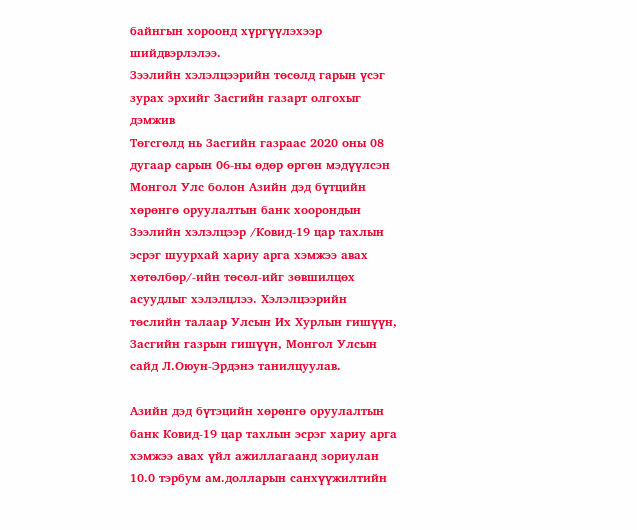байнгын хороонд хүргүүлэхээр шийдвэрлэлээ.
Зээлийн хэлэлцээрийн төсөлд гарын үсэг зурах эрхийг Засгийн газарт олгохыг дэмжив
Төгсгөлд нь Засгийн газраас 2020 оны 08 дугаар сарын 06-ны өдөр өргөн мэдүүлсэн Монгол Улс болон Азийн дэд бүтцийн хөрөнгө оруулалтын банк хоорондын Зээлийн хэлэлцээр /Ковид-19 цар тахлын эсрэг шуурхай хариу арга хэмжээ авах хөтөлбөр/-ийн төсөл-ийг зөвшилцөх асуудлыг хэлэлцлээ. Хэлэлцээрийн төслийн талаар Улсын Их Хурлын гишүүн, Засгийн газрын гишүүн, Монгол Улсын сайд Л.Оюун-Эрдэнэ танилцуулав.

Азийн дэд бүтэцийн хөрөнгө оруулалтын банк Ковид-19 цар тахлын эсрэг хариу арга хэмжээ авах үйл ажиллагаанд зориулан 10.0 тэрбум ам.долларын санхүүжилтийн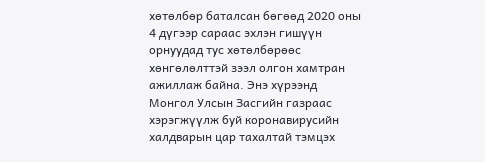хөтөлбөр баталсан бөгөөд 2020 оны 4 дүгээр сараас эхлэн гишүүн орнуудад тус хөтөлбөрөөс хөнгөлөлттэй зээл олгон хамтран ажиллаж байна. Энэ хүрээнд Монгол Улсын Засгийн газраас хэрэгжүүлж буй коронавирусийн халдварын цар тахалтай тэмцэх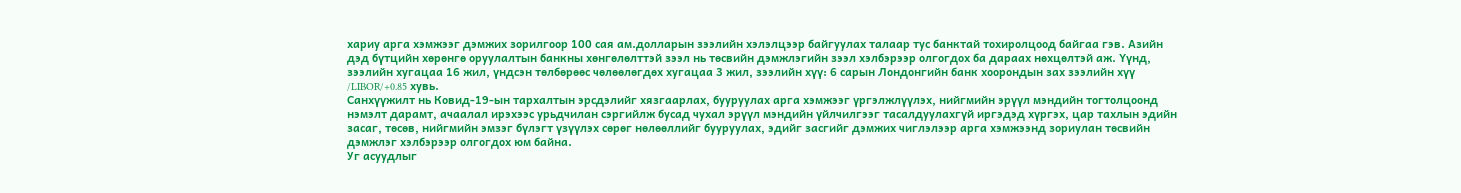хариу арга хэмжээг дэмжих зорилгоор 100 сая ам.долларын зээлийн хэлэлцээр байгуулах талаар тус банктай тохиролцоод байгаа гэв. Азийн дэд бүтцийн хөрөнгө оруулалтын банкны хөнгөлөлттэй зээл нь төсвийн дэмжлэгийн зээл хэлбэрээр олгогдох ба дараах нөхцөлтэй аж. Үүнд, зээлийн хугацаа 16 жил, үндсэн төлбөрөөс чөлөөлөгдөх хугацаа 3 жил, зээлийн хүү: 6 сарын Лондонгийн банк хоорондын зах зээлийн хүү /LIBOR/+0.85 хувь.
Санхүүжилт нь Ковид-19-ын тархалтын эрсдэлийг хязгаарлах, бууруулах арга хэмжээг үргэлжлүүлэх, нийгмийн эрүүл мэндийн тогтолцоонд нэмэлт дарамт, ачаалал ирэхээс урьдчилан сэргийлж бусад чухал эрүүл мэндийн үйлчилгээг тасалдуулахгүй иргэдэд хүргэх, цар тахлын эдийн засаг, төсөв, нийгмийн эмзэг бүлэгт үзүүлэх сөрөг нөлөөллийг бууруулах, эдийг засгийг дэмжих чиглэлээр арга хэмжээнд зориулан төсвийн дэмжлэг хэлбэрээр олгогдох юм байна.
Уг асуудлыг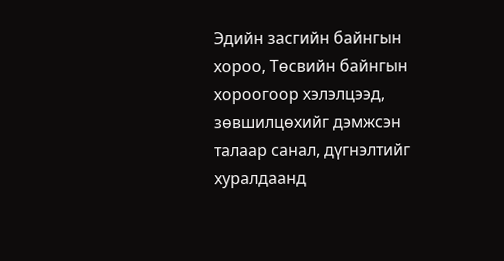Эдийн засгийн байнгын хороо, Төсвийн байнгын хороогоор хэлэлцээд, зөвшилцөхийг дэмжсэн талаар санал, дүгнэлтийг хуралдаанд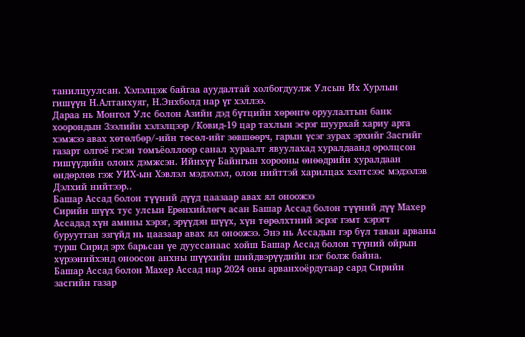танилцуулсан. Хэлэлцэж байгаа ауудалтай холбогдуулж Улсын Их Хурлын гишүүн Н.Алтанхуяг, Н.Энхболд нар үг хэллээ.
Дараа нь Монгол Улс болон Азийн дэд бүтцийн хөрөнгө оруулалтын банк хоорондын Зээлийн хэлэлцээр /Ковид-19 цар тахлын эсрэг шуурхай хариу арга хэмжээ авах хөтөлбөр/-ийн төсөл-ийг зөвшөөрч, гарын үсэг зурах эрхийг Засгийг газарт олгоё гэсэн томъёоллоор санал хураалт явуулахад хуралдаанд оролцсон гишүүдийн олонх дэмжсэн. Ийнхүү Байнгын хорооны өнөөдрийн хуралдаан өндөрлөв гэж УИХ-ын Хэвлэл мэдээлэл, олон нийттэй харилцах хэлтсээс мэдээлэв
Дэлхий нийтээр..
Башар Ассад болон түүний дүүд цаазаар авах ял оноожээ
Сирийн шүүх тус улсын Ерөнхийлөгч асан Башар Ассад болон түүний дүү Махер Ассадад хүн амины хэрэг, эрүүдэн шүүх, хүн төрөлхтний эсрэг гэмт хэрэгт буруутган эзгүйд нь цаазаар авах ял оноожээ. Энэ нь Ассадын гэр бүл таван арваны турш Сирид эрх барьсан үе дууссанаас хойш Башар Ассад болон түүний ойрын хүрээнийхэнд оноосон анхны шүүхийн шийдвэрүүдийн нэг болж байна.
Башар Ассад болон Махер Ассад нар 2024 оны арванхоёрдугаар сард Сирийн засгийн газар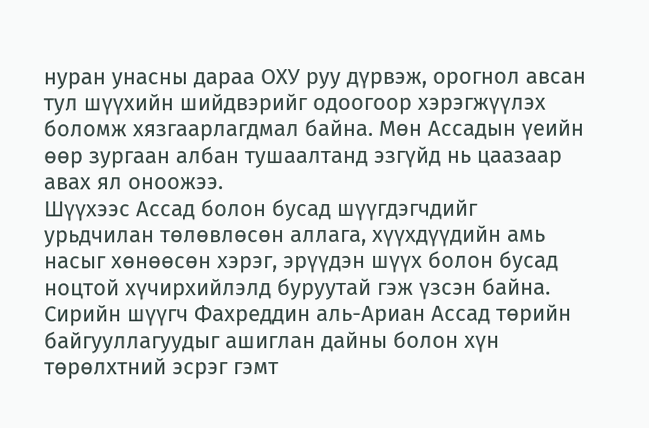нуран унасны дараа ОХУ руу дүрвэж, орогнол авсан тул шүүхийн шийдвэрийг одоогоор хэрэгжүүлэх боломж хязгаарлагдмал байна. Мөн Ассадын үеийн өөр зургаан албан тушаалтанд эзгүйд нь цаазаар авах ял оноожээ.
Шүүхээс Ассад болон бусад шүүгдэгчдийг урьдчилан төлөвлөсөн аллага, хүүхдүүдийн амь насыг хөнөөсөн хэрэг, эрүүдэн шүүх болон бусад ноцтой хүчирхийлэлд буруутай гэж үзсэн байна. Сирийн шүүгч Фахреддин аль-Ариан Ассад төрийн байгууллагуудыг ашиглан дайны болон хүн төрөлхтний эсрэг гэмт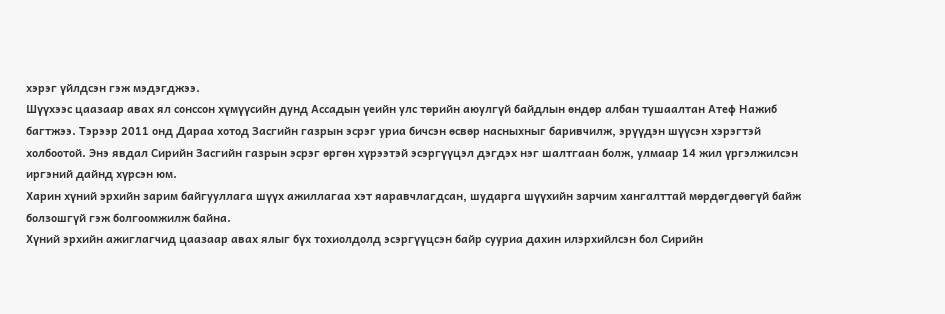хэрэг үйлдсэн гэж мэдэгджээ.
Шүүхээс цаазаар авах ял сонссон хүмүүсийн дунд Ассадын үеийн улс төрийн аюулгүй байдлын өндөр албан тушаалтан Атеф Нажиб багтжээ. Тэрээр 2011 онд Дараа хотод Засгийн газрын эсрэг уриа бичсэн өсвөр насныхныг баривчилж, эрүүдэн шүүсэн хэрэгтэй холбоотой. Энэ явдал Сирийн Засгийн газрын эсрэг өргөн хүрээтэй эсэргүүцэл дэгдэх нэг шалтгаан болж, улмаар 14 жил үргэлжилсэн иргэний дайнд хүрсэн юм.
Харин хүний эрхийн зарим байгууллага шүүх ажиллагаа хэт яаравчлагдсан, шударга шүүхийн зарчим хангалттай мөрдөгдөөгүй байж болзошгүй гэж болгоомжилж байна.
Хүний эрхийн ажиглагчид цаазаар авах ялыг бүх тохиолдолд эсэргүүцсэн байр сууриа дахин илэрхийлсэн бол Сирийн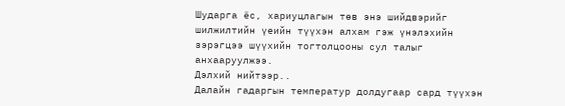Шударга ёс, хариуцлагын төв энэ шийдвэрийг шилжилтийн үеийн түүхэн алхам гэж үнэлэхийн зэрэгцээ шүүхийн тогтолцооны сул талыг анхааруулжээ.
Дэлхий нийтээр..
Далайн гадаргын температур долдугаар сард түүхэн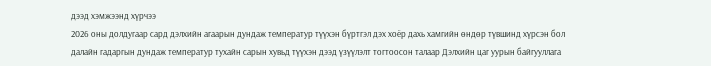дээд хэмжээнд хүрчээ
2026 оны долдугаар сард дэлхийн агаарын дундаж температур түүхэн бүртгэл дэх хоёр дахь хамгийн өндөр түвшинд хүрсэн бол далайн гадаргын дундаж температур тухайн сарын хувьд түүхэн дээд үзүүлэлт тогтоосон талаар Дэлхийн цаг уурын байгууллага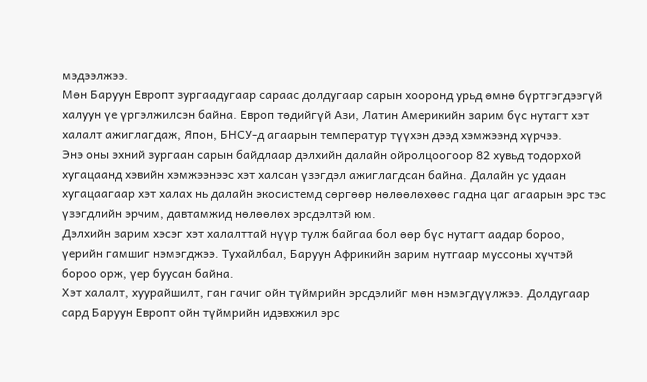мэдээлжээ.
Мөн Баруун Европт зургаадугаар сараас долдугаар сарын хооронд урьд өмнө бүртгэгдээгүй халуун үе үргэлжилсэн байна. Европ төдийгүй Ази, Латин Америкийн зарим бүс нутагт хэт халалт ажиглагдаж, Япон, БНСУ-д агаарын температур түүхэн дээд хэмжээнд хүрчээ.
Энэ оны эхний зургаан сарын байдлаар дэлхийн далайн ойролцоогоор 82 хувьд тодорхой хугацаанд хэвийн хэмжээнээс хэт халсан үзэгдэл ажиглагдсан байна. Далайн ус удаан хугацаагаар хэт халах нь далайн экосистемд сөргөөр нөлөөлөхөөс гадна цаг агаарын эрс тэс үзэгдлийн эрчим, давтамжид нөлөөлөх эрсдэлтэй юм.
Дэлхийн зарим хэсэг хэт халалттай нүүр тулж байгаа бол өөр бүс нутагт аадар бороо, үерийн гамшиг нэмэгджээ. Тухайлбал, Баруун Африкийн зарим нутгаар муссоны хүчтэй бороо орж, үер буусан байна.
Хэт халалт, хуурайшилт, ган гачиг ойн түймрийн эрсдэлийг мөн нэмэгдүүлжээ. Долдугаар сард Баруун Европт ойн түймрийн идэвхжил эрс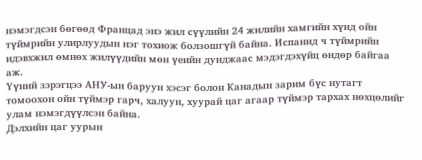нэмэгдсэн бөгөөд Францад энэ жил сүүлийн 24 жилийн хамгийн хүнд ойн түймрийн улирлуудын нэг тохиож болзошгүй байна. Испанид ч түймрийн идэвхжил өмнөх жилүүдийн мөн үеийн дунджаас мэдэгдэхүйц өндөр байгаа аж.
Үүний зэрэгцээ АНУ-ын баруун хэсэг болон Канадын зарим бүс нутагт томоохон ойн түймэр гарч, халуун, хуурай цаг агаар түймэр тархах нөхцөлийг улам нэмэгдүүлсэн байна.
Дэлхийн цаг уурын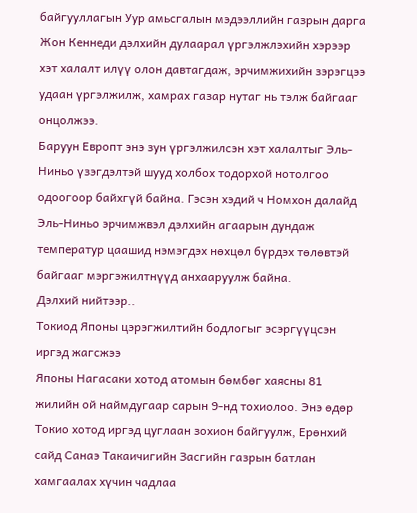байгууллагын Уур амьсгалын мэдээллийн газрын дарга Жон Кеннеди дэлхийн дулаарал үргэлжлэхийн хэрээр хэт халалт илүү олон давтагдаж, эрчимжихийн зэрэгцээ удаан үргэлжилж, хамрах газар нутаг нь тэлж байгааг онцолжээ.
Баруун Европт энэ зун үргэлжилсэн хэт халалтыг Эль-Ниньо үзэгдэлтэй шууд холбох тодорхой нотолгоо одоогоор байхгүй байна. Гэсэн хэдий ч Номхон далайд Эль-Ниньо эрчимжвэл дэлхийн агаарын дундаж температур цаашид нэмэгдэх нөхцөл бүрдэх төлөвтэй байгааг мэргэжилтнүүд анхааруулж байна.
Дэлхий нийтээр..
Токиод Японы цэрэгжилтийн бодлогыг эсэргүүцсэн иргэд жагсжээ
Японы Нагасаки хотод атомын бөмбөг хаясны 81 жилийн ой наймдугаар сарын 9-нд тохиолоо. Энэ өдөр Токио хотод иргэд цуглаан зохион байгуулж, Ерөнхий сайд Санаэ Такаичигийн Засгийн газрын батлан хамгаалах хүчин чадлаа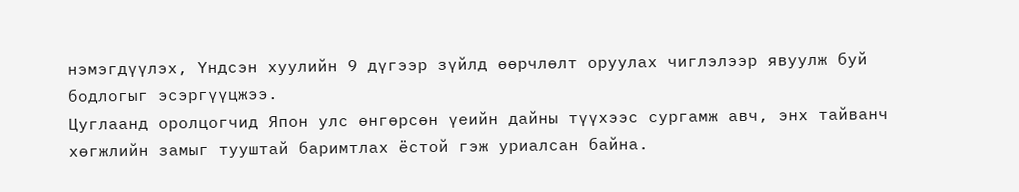нэмэгдүүлэх, Үндсэн хуулийн 9 дүгээр зүйлд өөрчлөлт оруулах чиглэлээр явуулж буй бодлогыг эсэргүүцжээ.
Цуглаанд оролцогчид Япон улс өнгөрсөн үеийн дайны түүхээс сургамж авч, энх тайванч хөгжлийн замыг тууштай баримтлах ёстой гэж уриалсан байна.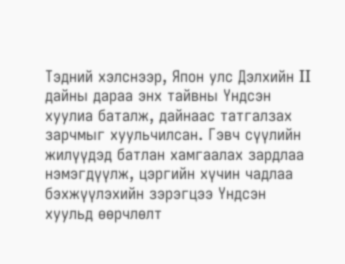Тэдний хэлснээр, Япон улс Дэлхийн II дайны дараа энх тайвны Үндсэн хуулиа баталж, дайнаас татгалзах зарчмыг хуульчилсан. Гэвч сүүлийн жилүүдэд батлан хамгаалах зардлаа нэмэгдүүлж, цэргийн хүчин чадлаа бэхжүүлэхийн зэрэгцээ Үндсэн хуульд өөрчлөлт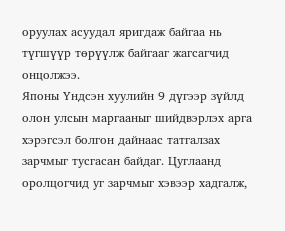оруулах асуудал яригдаж байгаа нь түгшүүр төрүүлж байгааг жагсагчид онцолжээ.
Японы Үндсэн хуулийн 9 дүгээр зүйлд олон улсын маргааныг шийдвэрлэх арга хэрэгсэл болгон дайнаас татгалзах зарчмыг тусгасан байдаг. Цуглаанд оролцогчид уг зарчмыг хэвээр хадгалж,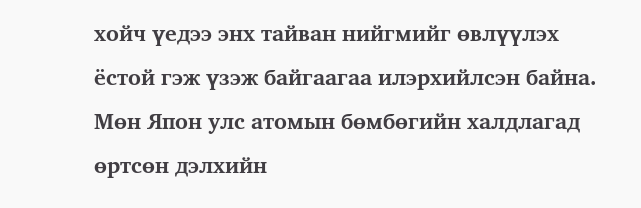хойч үедээ энх тайван нийгмийг өвлүүлэх ёстой гэж үзэж байгаагаа илэрхийлсэн байна.
Мөн Япон улс атомын бөмбөгийн халдлагад өртсөн дэлхийн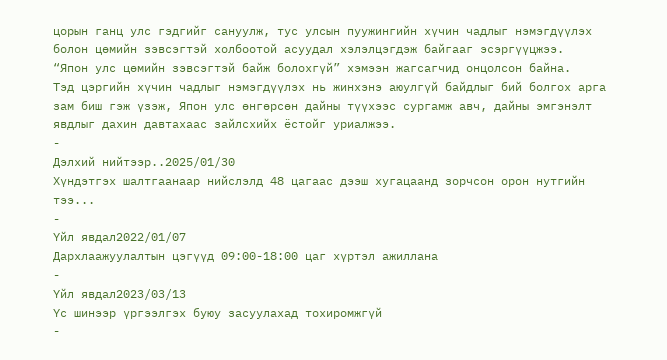цорын ганц улс гэдгийг сануулж, тус улсын пуужингийн хүчин чадлыг нэмэгдүүлэх болон цөмийн зэвсэгтэй холбоотой асуудал хэлэлцэгдэж байгааг эсэргүүцжээ.
“Япон улс цөмийн зэвсэгтэй байж болохгүй” хэмээн жагсагчид онцолсон байна.
Тэд цэргийн хүчин чадлыг нэмэгдүүлэх нь жинхэнэ аюулгүй байдлыг бий болгох арга зам биш гэж үзэж, Япон улс өнгөрсөн дайны түүхээс сургамж авч, дайны эмгэнэлт явдлыг дахин давтахаас зайлсхийх ёстойг уриалжээ.
-
Дэлхий нийтээр..2025/01/30
Хүндэтгэх шалтгаанаар нийслэлд 48 цагаас дээш хугацаанд зорчсон орон нутгийн тээ...
-
Үйл явдал2022/01/07
Дархлаажуулалтын цэгүүд 09:00-18:00 цаг хүртэл ажиллана
-
Үйл явдал2023/03/13
Үс шинээр үргээлгэх буюу засуулахад тохиромжгүй
-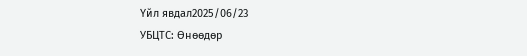Үйл явдал2025/06/23
УБЦТС: Өнөөдөр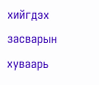хийгдэх засварын хуваарь